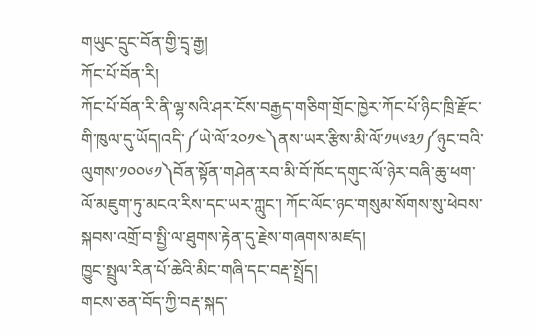གཡུང་དྲུང་བོན་གྱི་དྲྭ་རྒྱ།
ཀོང་པོ་བོན་རི།
ཀོང་པོ་བོན་རི་ནི་ལྷ་སའི་ཤར་ངོས་བརྒྱད་གཅིག་གྲོང་ཁྱེར་ཀོང་པོ་ཉིང་ཁྲི་རྫོང་གི་ཁུལ་དུ་ཡོད།འདི་༼ཡེ་ལོ་༢༠༡༤༽ནས་ཡར་རྩིས་མི་ལོ་༡༥༦༣༡༼ཉུང་བའི་ལུགས་༡༠༠༦༡༽བོན་སྟོན་གཤེན་རབ་མི་བོ་ཁོང་དགུང་ལོ་ཉེར་བཞི་ཆུ་ཕག་ལོ་མཇུག་ཏུ་མངའ་རིས་དང་ཡར་ཀླུང་། ཀོང་ལོང་ཉང་གསུམ་སོགས་སུ་ཕེབས་སྐབས་འགྲོ་བ་སྤྱི་ལ་ཐུགས་རྟེན་དུ་རྗེས་གཞགས་མཛད།
ཁྱུང་སྤྲུལ་རིན་པོ་ཆེའི་མིང་གཞི་དང་བརྡ་སྤྲོད།
གངས་ཅན་བོད་ཀྱི་བརྡ་སྐད་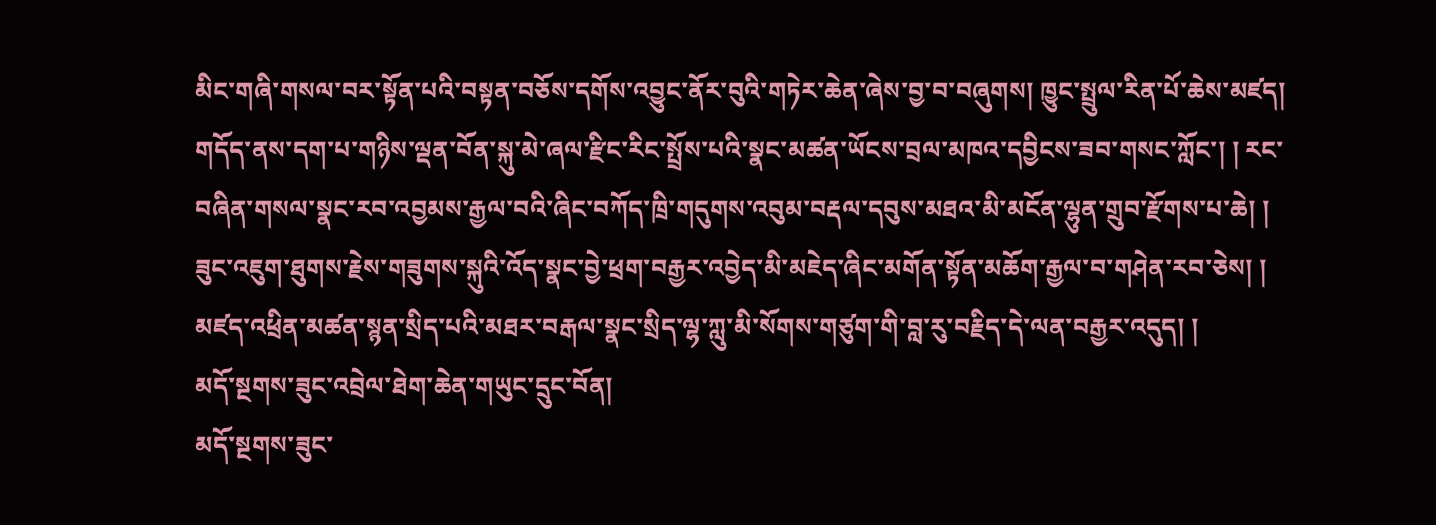མིང་གཞི་གསལ་བར་སྟོན་པའི་བསྟན་བཅོས་དགོས་འབྱུང་ནོར་བུའི་གཏེར་ཆེན་ཞེས་བྱ་བ་བཞུགས། ཁྱུང་སྤྲུལ་རིན་པོ་ཆེས་མཛད། གདོད་ནས་དག་པ་གཉིས་ལྡན་བོན་སྐུ་མེ་ཞལ་རྫིང་རིང་སྤྲོས་པའི་སྣང་མཚན་ཡོངས་བྲལ་མཁའ་དབྱིངས་ཟབ་གསང་ཀློང་། ། རང་བཞིན་གསལ་སྣང་རབ་འབྱམས་རྒྱལ་བའི་ཞིང་བཀོད་ཁྲི་གདུགས་འབུམ་བརྡལ་དབུས་མཐའ་མི་མངོན་ལྷུན་གྲུབ་རྫོགས་པ་ཆེ། ། ཟུང་འཇུག་ཐུགས་རྗེས་གཟུགས་སྐུའི་འོད་སྣང་བྱེ་ཕྲག་བརྒྱར་འབྱེད་མི་མཇེད་ཞིང་མགོན་སྟོན་མཆོག་རྒྱལ་བ་གཤེན་རབ་ཅེས། ། མཛད་འཕྲིན་མཚན་སྙན་སྲིད་པའི་མཐར་བརྒལ་སྣང་སྲིད་ལྷ་ཀླུ་མི་སོགས་གཙུག་གི་བླ་རུ་བརྗིད་དེ་ལན་བརྒྱར་འདུད། །
མདོ་སྔགས་ཟུང་འབྲེལ་ཐེག་ཆེན་གཡུང་དྲུང་བོན།
མདོ་སྔགས་ཟུང་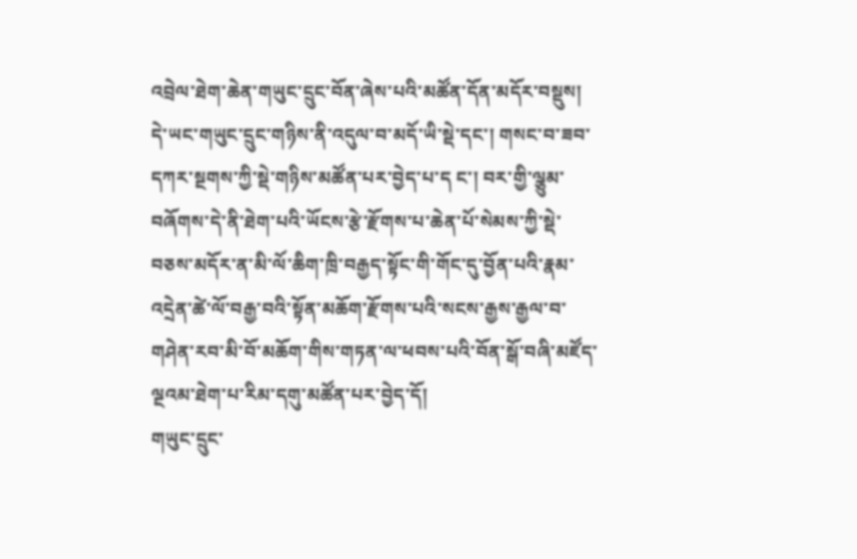འབྲེལ་ཐེག་ཆེན་གཡུང་དྲུང་བོན་ཞེས་པའི་མཚོན་དོན་མདོར་བསྡུས། དེ་ཡང་གཡུང་དྲུང་གཉིས་ནི་འདུལ་བ་མདོ་ཡི་སྡེ་དང་། གསང་བ་ཟབ་དཀར་སྔགས་ཀྱི་སྡེ་གཉིས་མཚོན་པར་བྱེད་པ་ད ང་། བར་གྱི་ལྕུམ་བཞོགས་དེ་ནི་ཐེག་པའི་ཡོངས་རྩེ་རྫོགས་པ་ཆེན་པོ་སེམས་ཀྱི་སྡེ་བཅས་མདོར་ན་མི་ལོ་ཆིག་ཁྲི་བརྒྱད་སྟོང་གི་གོང་དུ་བྱོན་པའི་རྣམ་འདྲེན་ཚེ་ལོ་བརྒྱ་བའི་སྟོན་མཆོག་རྫོགས་པའི་སངས་རྒྱས་རྒྱལ་བ་གཤེན་རབ་མི་བོ་མཆོག་གིས་གཏན་ལ་ཕབས་པའི་བོན་སྒོ་བཞི་མཛོད་ལྔའམ་ཐེག་པ་རིམ་དགུ་མཚོན་པར་བྱེད་དོ།
གཡུང་དྲུང་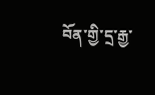བོན་གྱི་དྲ་རྒྱ་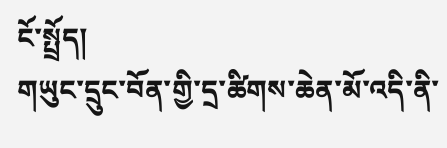ངོ་སྤྲོད།
གཡུང་དྲུང་བོན་གྱི་དྲ་ཚིགས་ཆེན་མོ་འདི་ནི་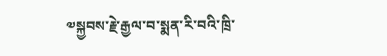༧སྐྱབས་རྗེ་རྒྱལ་བ་སྨན་རི་བའི་ཁྲི་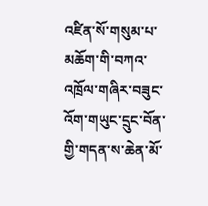འཛིན་སོ་གསུམ་པ་མཆོག་གི་བཀའ་འཁྲོལ་གཞིར་བཟུང་འོག་གཡུང་དྲུང་བོན་གྱི་གདན་ས་ཆེན་མོ་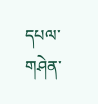དཔལ་གཤེན་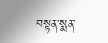བསྟན་སྨན་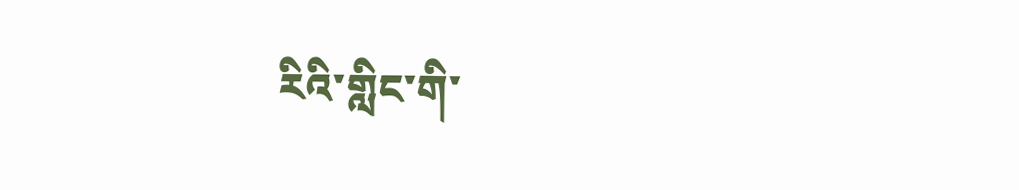རིའི་གླིང་གི་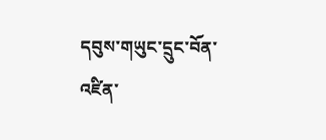དབུས་གཡུང་དྲུང་བོན་འཛིན་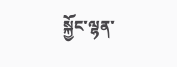སྐྱོང་ལྷན་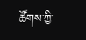ཚོགས་ཀྱི་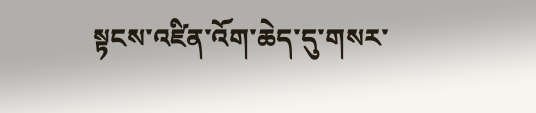སྟངས་འཛིན་འོག་ཆེད་དུ་གསར་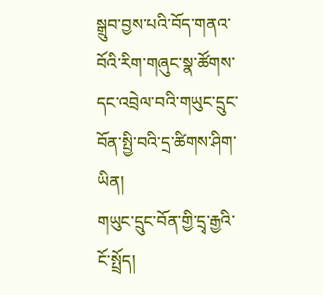སྒྲུབ་བྱས་པའི་བོད་གནའ་བོའི་རིག་གཞུང་སྣ་ཚོགས་དང་འབྲེལ་བའི་གཡུང་དྲུང་བོན་སྤྱི་བའི་དྲ་ཚིགས་ཤིག་ཡིན།
གཡུང་དྲུང་བོན་གྱི་དྲྭ་རྒྱའི་ངོ་སྤྲོད།